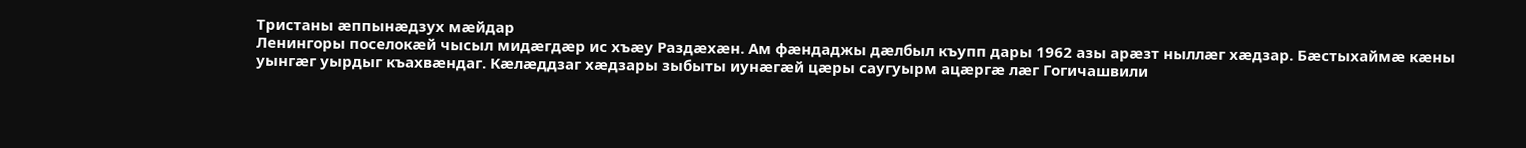Тристаны æппынӕдзух мæйдар
Ленингоры поселокæй чысыл мидæгдæр ис хъæу Раздæхæн. Ам фæндаджы дæлбыл къупп дары 1962 азы арæзт ныллæг хæдзар. Бæстыхаймæ кæны уынгæг уырдыг къахвæндаг. Кæлæддзаг хæдзары зыбыты иунæгæй цæры саугуырм ацӕргӕ лæг Гогичашвили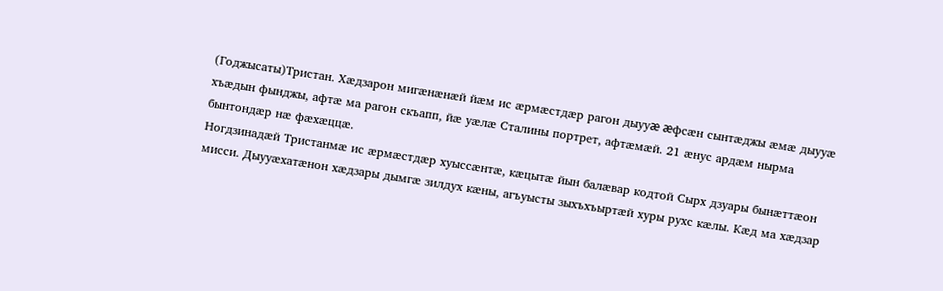(Годжысаты)Тристан. Хæдзарон мигæнæнæй йæм ис æрмæстдæр рагон дыууæ æфсæн сынтæджы æмæ дыууæ хъӕдын фынджы, афтӕ ма рагон скъапп, йӕ уӕлӕ Сталины портрет, афтӕмӕй. 21 æнус ардæм нырма бынтондӕр нӕ фæхæццæ.
Ногдзинадæй Тристанмӕ ис æрмæстдæр хуыссæнтæ, кæцытæ йын балæвар кодтой Сырх дзуары бынæттæон мисси. Дыууæхатæнон хæдзары дымгæ зилдух кæны, агъуысты зыхъхъыртæй хуры рухс кæлы. Кæд ма хæдзар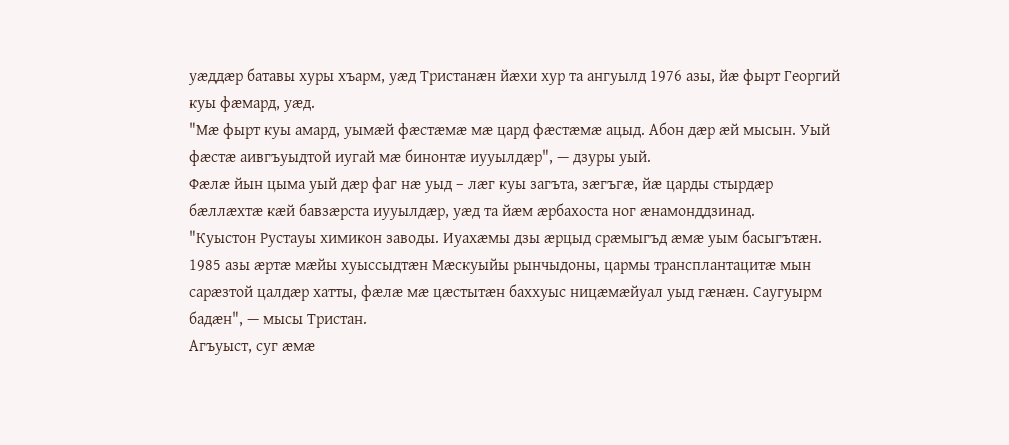уӕддӕр батавы хуры хъарм, уæд Тристанæн йӕхи хур та ангуылд 1976 азы, йæ фырт Георгий куы фӕмард, уæд.
"Мæ фырт куы амард, уымæй фæстæмæ мæ цард фæстæмæ ацыд. Абон дæр æй мысын. Уый фæстæ аивгъуыдтой иугай мӕ бинонтӕ иууылдӕр", — дзуры уый.
Фæлæ йын цыма уый дӕр фаг нӕ уыд – лæг куы загъта, зӕгъгӕ, йӕ царды стырдæр бæллæхтæ кӕй бавзӕрста иууылдӕр, уæд та йæм æрбахоста ног ӕнамонддзинад.
"Куыстон Рустауы химикон заводы. Иуахӕмы дзы ӕрцыд срæмыгъд æмæ уым басыгътæн. 1985 азы æртæ мæйы хуыссыдтæн Мæскуыйы рынчыдоны, цармы трансплантацитæ мын сарæзтой цалдæр хатты, фæлæ мæ цæстытæн баххуыс ницæмæйуал уыд гæнæн. Саугуырм бадӕн", — мысы Тристан.
Агъуыст, суг æмæ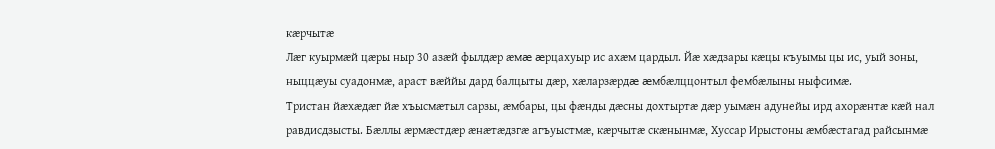кæрчытæ
Лæг куырмæй цæры ныр 30 азæй фылдæр æмæ æрцахуыр ис ахæм цардыл. Йæ хæдзары кæцы къуымы цы ис, уый зоны, ныццæуы суадонмæ, араст вæййы дард балцыты дæр, хæларзæрдæ æмбæлццонтыл фембæлыны ныфсимæ.
Тристан йæхæдæг йæ хъысмæтыл сарзы, æмбары, цы фæнды дæсны дохтыртӕ дæр уымæн адунейы ирд ахорæнтæ кӕй нал равдисдзысты. Бæллы æрмæстдӕр æнӕтӕдзгӕ агъуыстмæ, кæрчытæ скæнынмӕ, Хуссар Ирыстоны æмбæстагад райсынмӕ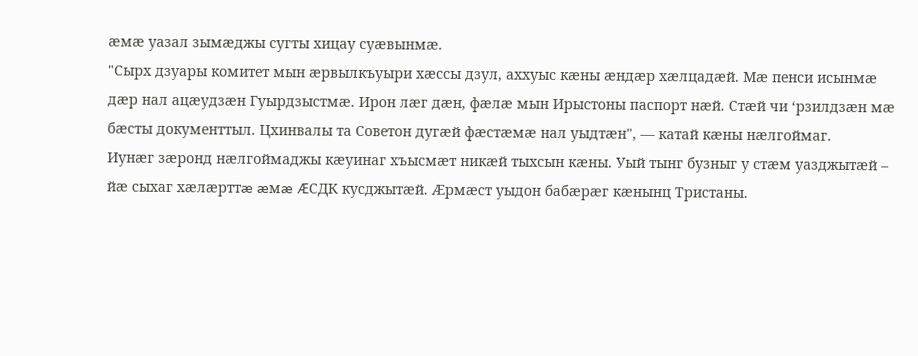æмæ уазал зымæджы сугты хицау суæвынмæ.
"Сырх дзуары комитет мын æрвылкъуыри хæссы дзул, аххуыс кæны æндæр хæлцадæй. Мæ пенси исынмæ дæр нал ацæудзæн Гуырдзыстмæ. Ирон лæг дæн, фæлæ мын Ирыстоны паспорт нæй. Стæй чи ʻрзилдзæн мæ бæсты документтыл. Цхинвалы та Советон дугæй фæстæмæ нал уыдтæн", — катай кӕны нӕлгоймаг.
Иунæг зӕронд нӕлгоймаджы кæуинаг хъысмæт никӕй тыхсын кæны. Уый тынг бузныг у стæм уазджытæй – йæ сыхаг хæлæрттæ æмæ ÆСДК кусджытæй. Æрмæст уыдон бабӕрæг кæнынц Тристаны.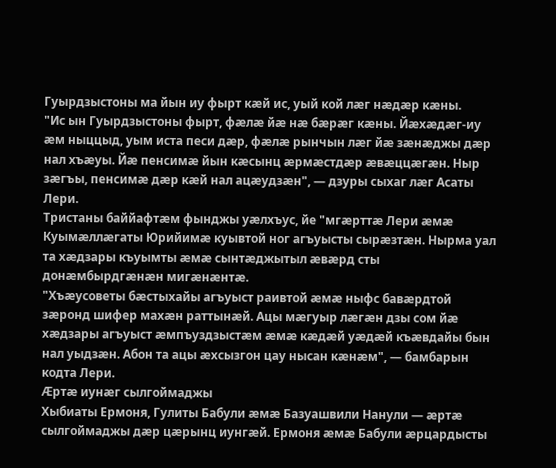Гуырдзыстоны ма йын иу фырт кæй ис, уый кой лæг нæдӕр кæны.
"Ис ын Гуырдзыстоны фырт, фæлæ йæ нæ бæрæг кæны. Йæхæдæг-иу æм ныццыд, уым иста песи дæр, фæлæ рынчын лæг йæ зæнæджы дæр нал хъæуы. Йæ пенсимæ йын кæсынц æрмæстдӕр æвæццæгæн. Ныр зæгъы, пенсимæ дæр кӕй нал ацæудзæн", — дзуры сыхаг лæг Асаты Лери.
Тристаны баййафтæм фынджы уæлхъус, йе "мгæрттæ Лери æмæ Куымæллæгаты Юрийимæ куывтой ног агъуысты сырӕзтӕн. Нырма уал та хæдзары къуымты æмæ сынтæджытыл æвæрд сты донæмбырдгæнæн мигæнæнтæ.
"Хъæусоветы бæстыхайы агъуыст раивтой æмæ ныфс бавæрдтой зæронд шифер махæн раттынӕй. Ацы мæгуыр лæгæн дзы сом йæ хæдзары агъуыст æмпъуздзыстæм ӕмæ кæдæй уæдæй къæвдайы бын нал уыдзæн. Абон та ацы æхсызгон цау нысан кæнæм", — бамбарын кодта Лери.
Æртæ иунæг сылгоймаджы
Хыбиаты Ермоня, Гулиты Бабули æмæ Базуашвили Нанули — ӕртæ сылгоймаджы дæр цæрынц иунгæй. Ермоня æмæ Бабули æрцардысты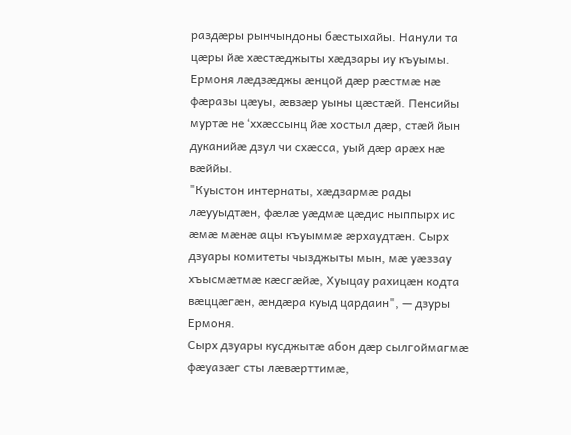раздæры рынчындоны бæстыхайы. Нанули та цæры йæ хæстæджыты хæдзары иу къуымы.
Ермоня лæдзæджы æнцой дæр рæстмæ нæ фæразы цæуы, æвзæр уыны цæстæй. Пенсийы муртæ не ʻххæссынц йæ хостыл дæр, стæй йын дуканийæ дзул чи схæсса, уый дæр арӕх нæ вæййы.
"Куыстон интернаты, хæдзармæ рады лæууыдтæн, фæлæ уæдмæ цæдис ныппырх ис æмæ мӕнæ ацы къуыммæ æрхаудтæн. Сырх дзуары комитеты чызджыты мын, мæ уæззау хъысмæтмæ кæсгæйæ, Хуыцау рахицæн кодта вæццæгæн, æндæра куыд цардаин", — дзуры Ермоня.
Сырх дзуары кусджытæ абон дӕр сылгоймагмӕ фæуазæг сты лæвæрттимæ,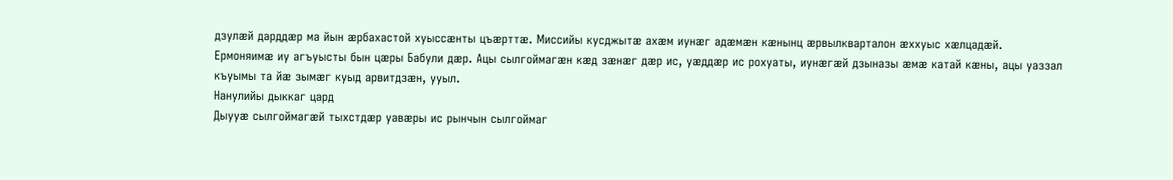дзулæй дарддæр ма йын æрбахастой хуыссæнты цъæрттæ. Миссийы кусджытæ ахæм иунæг адæмæн кæнынц æрвылкварталон æххуыс хæлцадæй.
Ермоняимæ иу агъуысты бын цæры Бабули дæр. Ацы сылгоймагæн кæд зæнæг дæр ис, уæддæр ис рохуаты, иунæгæй дзыназы æмæ катай кæны, ацы уаззал къуымы та йæ зымæг куыд арвитдзæн, ууыл.
Нанулийы дыккаг цард
Дыууæ сылгоймагæй тыхстдæр уавæры ис рынчын сылгоймаг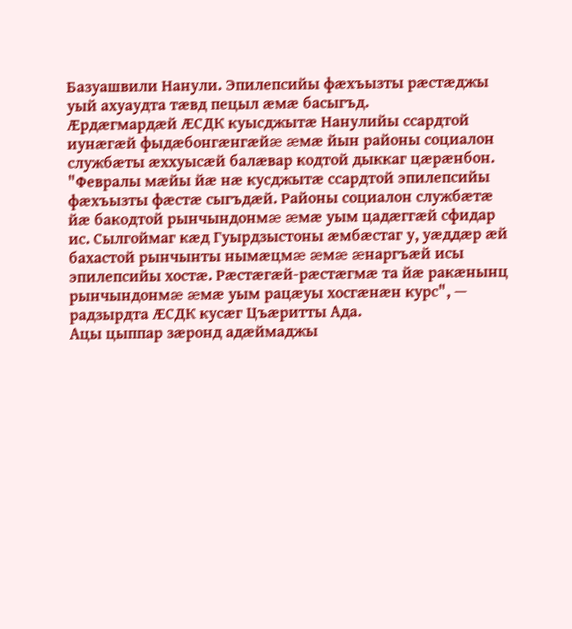Базуашвили Нанули. Эпилепсийы фæхъызты рæстæджы уый ахуаудта тæвд пецыл æмæ басыгъд.
Ӕрдæгмардæй ӔСДК куысджытæ Нанулийы ссардтой иунӕгæй фыдæбонгæнгæйæ æмæ йын районы социалон службæты æххуысæй балæвар кодтой дыккаг цæрæнбон.
"Февралы мæйы йæ нæ кусджытæ ссардтой эпилепсийы фæхъызты фæстæ сыгъдæй. Районы социалон службæтæ йӕ бакодтой рынчындонмæ æмæ уым цадæггæй сфидар ис. Сылгоймаг кæд Гуырдзыстоны æмбæстаг у, уæддæр æй бахастой рынчынты нымæцмæ æмæ æнаргъæй исы эпилепсийы хостæ. Рæстæгæй-рæстæгмæ та йæ ракæнынц рынчындонмæ æмæ уым рацæуы хосгæнæн курс", — радзырдта ӔСДК кусæг Цъæритты Ада.
Ацы цыппар зӕронд адӕймаджы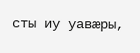сты иу уавӕры,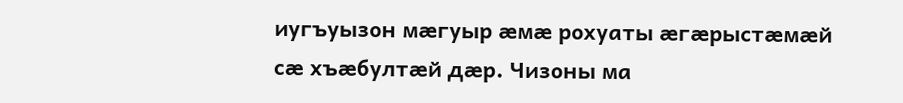иугъуызон мӕгуыр ӕмӕ рохуаты ӕгӕрыстӕмӕй сӕ хъӕбултӕй дӕр. Чизоны ма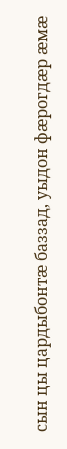сын цы цардыбонтӕ баззад, уыдон фӕрогдӕр ӕмӕ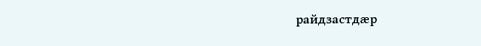райдзастдӕр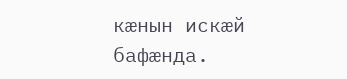кӕнын искæй бафæнда.